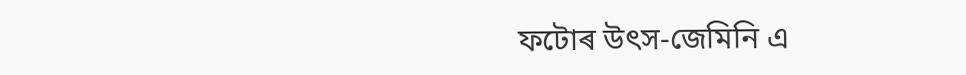ফটোৰ উৎস-জেমিনি এ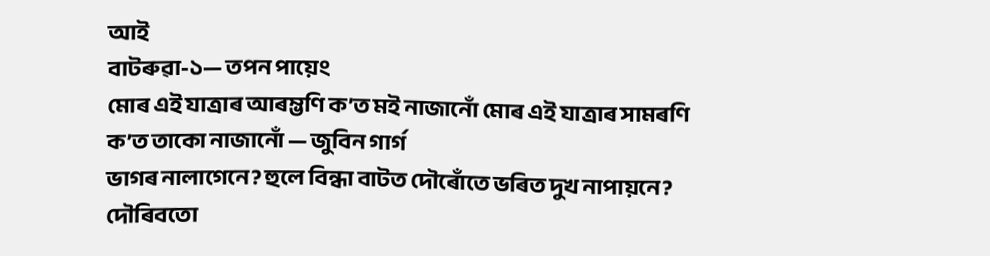আই
বাটৰুৱা-১— তপন পায়েং
মোৰ এই যাত্ৰাৰ আৰম্ভণি ক’ত মই নাজানোঁ মোৰ এই যাত্ৰাৰ সামৰণি ক’ত তাকো নাজানোঁ — জুবিন গাৰ্গ
ভাগৰ নালাগেনে? হুলে বিন্ধা বাটত দৌৰোঁতে ভৰিত দুখ নাপায়নে? দৌৰিবতো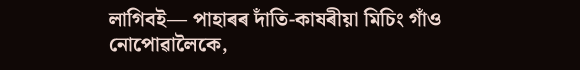লাগিবই— পাহাৰৰ দাঁতি-কাষৰীয়া মিচিং গাঁও নোপোৱালৈকে,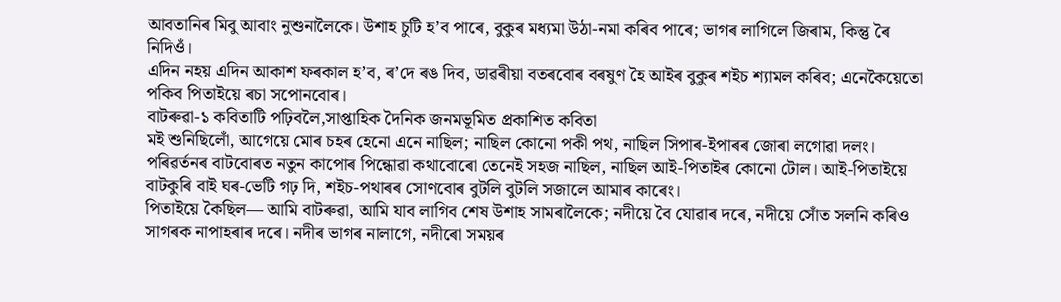আবতানিৰ মিবু আবাং নুশুনালৈকে। উশাহ চুটি হ’ব পাৰে, বুকুৰ মধ্যমা উঠা-নমা কৰিব পাৰে; ভাগৰ লাগিলে জিৰাম, কিন্তু ৰৈ নিদিওঁ।
এদিন নহয় এদিন আকাশ ফৰকাল হ’ব, ৰ’দে ৰঙ দিব, ডাৱৰীয়া বতৰবোৰ বৰষুণ হৈ আইৰ বুকুৰ শইচ শ্যামল কৰিব; এনেকৈয়েতো পকিব পিতাইয়ে ৰচা সপোনবোৰ।
বাটৰুৱা-১ কবিতাটি পঢ়িবলৈ,সাপ্তাহিক দৈনিক জনমভূমিত প্ৰকাশিত কবিতা
মই শুনিছিলোঁ, আগেয়ে মোৰ চহৰ হেনো এনে নাছিল; নাছিল কোনো পকী পথ, নাছিল সিপাৰ-ইপাৰৰ জোৰা লগোৱা দলং। পৰিৱৰ্তনৰ বাটবোৰত নতুন কাপোৰ পিন্ধোৱা কথাবোৰো তেনেই সহজ নাছিল, নাছিল আই-পিতাইৰ কোনো টোল। আই-পিতাইয়ে বাটকুৰি বাই ঘৰ-ভেটি গঢ় দি, শইচ-পথাৰৰ সোণবোৰ বুটলি বুটলি সজালে আমাৰ কাৰেং।
পিতাইয়ে কৈছিল— আমি বাটৰুৱা, আমি যাব লাগিব শেষ উশাহ সামৰালৈকে; নদীয়ে বৈ যোৱাৰ দৰে, নদীয়ে সোঁত সলনি কৰিও সাগৰক নাপাহৰাৰ দৰে। নদীৰ ভাগৰ নালাগে, নদীৰো সময়ৰ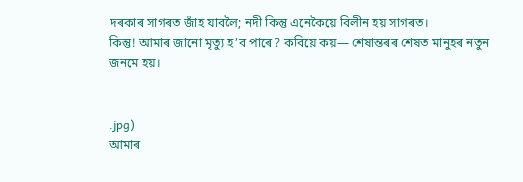দৰকাৰ সাগৰত জাঁহ যাবলৈ; নদী কিন্তু এনেকৈয়ে বিলীন হয় সাগৰত।
কিন্তু! আমাৰ জানো মৃত্যু হ’ব পাৰে? কবিয়ে কয়— শেষান্তৰৰ শেষত মানুহৰ নতুন জনমে হয়।


.jpg)
আমাৰ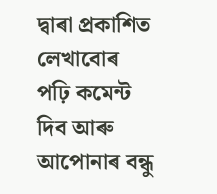দ্বাৰা প্ৰকাশিত লেখাবোৰ পঢ়ি কমেন্ট দিব আৰু আপোনাৰ বন্ধু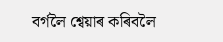বৰ্গলৈ শ্বেয়াৰ কৰিবলৈ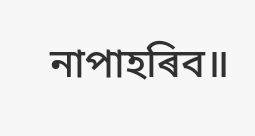নাপাহৰিব॥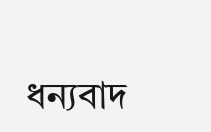ধন্যবাদ